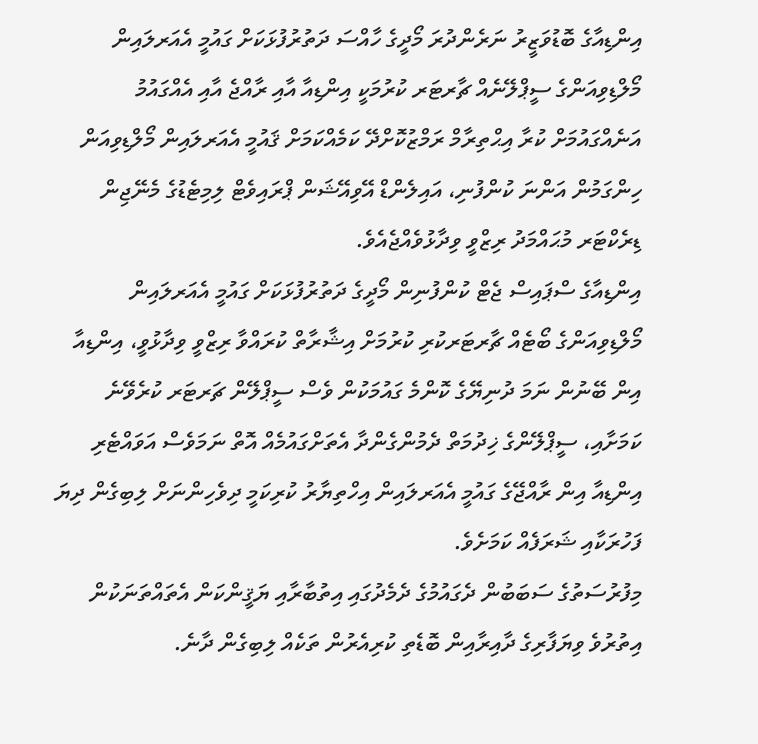އިންޑިއާގެ ބޮޑުވަޒީރު ނަރެންދުރަ މޯދީގެ ހާއްސަ ދަތުރުފުޅަކަށް ގައުމީ އެއަރލައިން މޯލްޑިވިއަންގެ ސީޕްލޭނެއް ޗާރޓަރ ކުރުމަކީ އިންޑިއާ އާއި ރާއްޖެ އާއި އެއްގައުމު އަނެއްގައުމަށް ކުރާ އިޙްތިރާމް ރަމްޒުކޮށްދޭ ކަމެއްކަމަށް ޤައުމީ އެއަރލައިން މޯލްޑިވިއަން ހިންގަމުން އަންނަ ކުންފުނި، އައިލެންޑް އޭވިއޭޝަން ޕްރައިވެޓް ލިމިޓެޑުގެ މެނޭޖިން ޑިރެކްޓަރ މުޙައްމަދު ރިޒްވީ ވިދާޅުވެއްޖެއެވެ.
އިންޑިއާގެ ސްޕައިސް ޖެޓް ކުންފުނިން މޯދީގެ ދަތުރުފުޅަކަށް ގައުމީ އެއަރލައިން މޯލްޑިވިއަންގެ ބޯޓެއް ޗާރޓަރކުރި ކުރުމަށް އިޝާރާތް ކުރައްވާ ރިޒްވީ ވިދާޅުވީ، އިންޑިއާ އިން ބޭނުން ނަމަ ދުނިޔޭގެ ކޮންމެ ގައުމަކުން ވެސް ސީޕްލޭން ޗަރޓަރ ކުރެވޭނެ ކަމަށާއި، ސީޕްލޭންގެ ޚިދުމަތް ދެމުންގެންދާ އެތަށްގައުމެއް އޮތް ނަމަވެސް އަވައްޓެރި އިންޑިއާ އިން ރާއްޖޭގެ ގައުމީ އެއަރލައިން އިހްތިޔާރު ކުރިކަމީ ދިވެހިންނަށް ލިބިގެން ދިޔަ ފަހުރަކާއި ޝަރަފެއް ކަމަށެވެ.
މިފުރުސަތުގެ ސަބަބުން ދެގައުމުގެ ދެމެދުގައި އިތުބާރާއި ޔަޤީންކަން އެތައްތަނަކުން އިތުރުވެ ވިޔަފާރިގެ ދާއިރާއިން ބޮޑެތި ކުރިއެރުން ތަކެއް ލިބިގެން ދާނެ.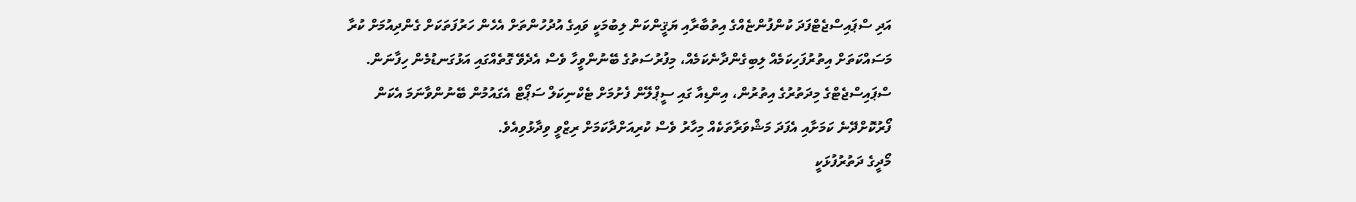އަދި ސްޕައިސްޖެޓްފަދަ ކުންފުންޏެއްގެ އިތުބާރާއި ޔަޤީންކަން ލިބުމަކީ ވައިގެ އުދުހުންތަށް އެހެން ހަރުފަތަކަށް ގެންދިއުމަށް ކުރާ މަސައްކަތަށް އިތުރުފަހިކަމެއް ލިބިގެންދާނެކަމެއް، މިފުރުސަތުގެ ބޭނުންވީހާ ވެސް އެދެވޭ ގޮތެއްގައި އަޅުގަނޑުމެން ހިފާނަން.
ސްޕައިސްޖެޓްގެ މިދަތުރުގެ އިތުރުން، އިންޑިއާ ގައި ސީޕްލޭން ފެށުމަށް ޓެކްނިކަލް ސަޕޯޓް އެގައުމުން ބޭނުންވާނަމަ އެކަން ފޯރުކޮށްދޭނެ ކަމަށާއި އެފަދަ މަޝްވަރާތަކެއް މިހާރު ވެސް ކުރިއަށްދާކަމަށް ރިޒްވީ ވިދާޅުވިއެވެ.
މޯދީގެ ދަތުރުފުޅަކީ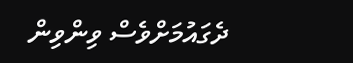ދެގައުމަށްވެސް ވިންވިން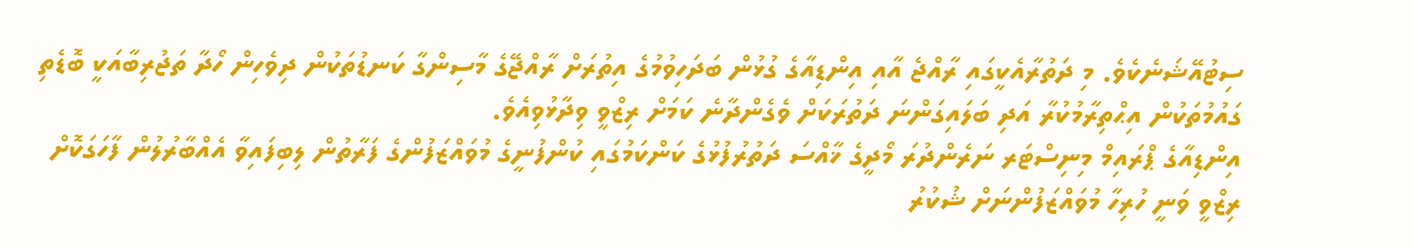ސިޓުއޭޝަނެކެވެ. މި ދަތުރާއެކީގައި ރާއްޖެ އާއި އިންޑިއާގެ ގުޅުން ބަދަހިވުމުގެ އިތުރަށް ރާއްޖޭގެ މާސިންގާ ކަނޑުތަކުން ދިވެހިން ހޯދާ ތަޖުރިބާއަކީ ބޮޑެތި ގައުމުތަކުން އިޙްތިރާމުކުރާ އަދި ބަލައިގަންނަ ދަތުރަކަށް ވެގެންދާނެ ކަމަށް ރިޒްވީ ވިދާޅުވިއެވެ.
އިންޑިއާގެ ޕްރައިމް މިނިސްޓަރ ނަރެންދުރަ މޯދީގެ ޚާއްސަ ދަތުރުފުޅުގެ ކަންކަމުގައި ކުންފުނީގެ މުވައްޒަފުންގެ ފަރާތުން ލިބިފައިވާ އެއްބާރުލުން ފާހަގަކޮށް ރިޒްވީ ވަނީ ހުރިހާ މުވައްޒަފުންނަށް ޝުކުރު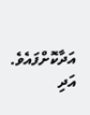އަދާކޮށްފައެވެ. އަދި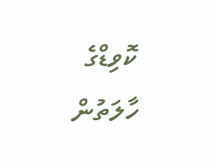ކޮވިޑްގެ ހާލަތުން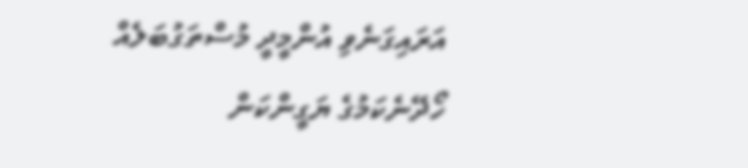އަރައިގަނެވި އުންމީދީ މުސްތަގުބަލެއް ހޯދޭނެކަމުގެ ޔަގީންކަން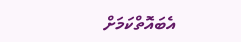އެބައޮތްކަމަށް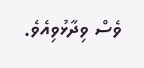ވެސް ވިދާޅުވިއެވެ.